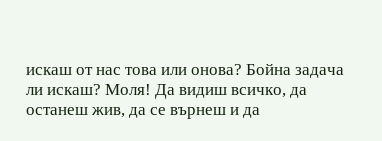искаш от нас това или онова? Бойна задача ли искаш? Моля! Да видиш всичко, да останеш жив, да се върнеш и да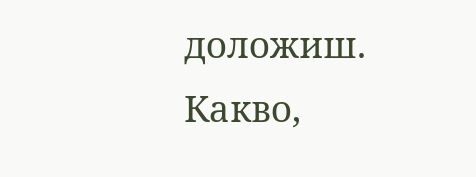доложиш. Какво,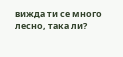вижда ти се много лесно, така ли?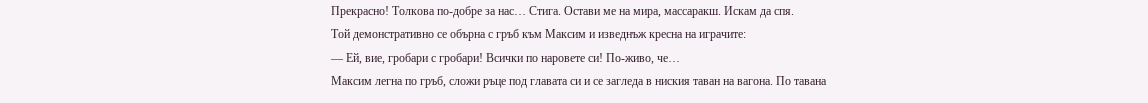Прекрасно! Толкова по-добре за нас… Стига. Остави ме на мира, массаракш. Искам да спя.
Той демонстративно се обърна с гръб към Максим и изведнъж кресна на играчите:
— Ей, вие, гробари с гробари! Всички по наровете си! По-живо, че…
Максим легна по гръб, сложи ръце под главата си и се загледа в ниския таван на вагона. По тавана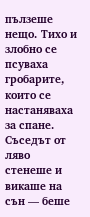пълзеше нещо. Тихо и злобно се псуваха гробарите, които се настаняваха за спане. Съседът от ляво стенеше и викаше на сън — беше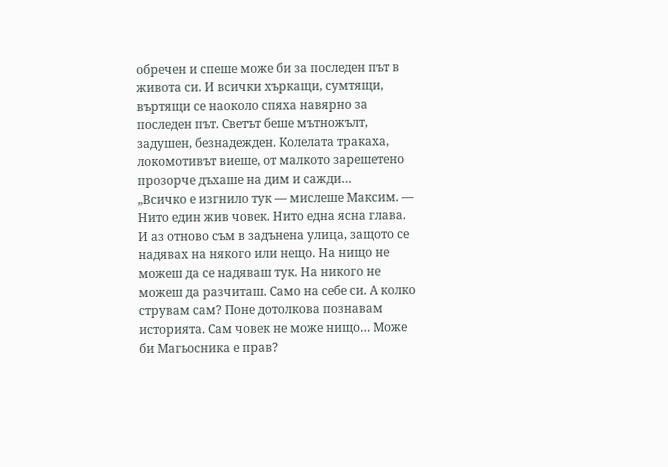обречен и спеше може би за последен път в живота си. И всички хъркащи, сумтящи, въртящи се наоколо спяха навярно за последен път. Светът беше мътножълт, задушен, безнадежден. Колелата тракаха, локомотивът виеше, от малкото зарешетено прозорче дъхаше на дим и сажди…
„Всичко е изгнило тук — мислеше Максим. — Нито един жив човек. Нито една ясна глава. И аз отново съм в задънена улица, защото се надявах на някого или нещо. На нищо не можеш да се надяваш тук. На никого не можеш да разчиташ. Само на себе си. А колко струвам сам? Поне дотолкова познавам историята. Сам човек не може нищо… Може би Магьосника е прав?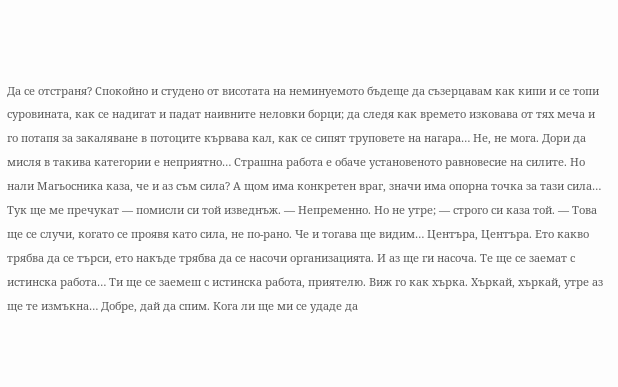Да се отстраня? Спокойно и студено от висотата на неминуемото бъдеще да съзерцавам как кипи и се топи суровината, как се надигат и падат наивните неловки борци; да следя как времето изковава от тях меча и го потапя за закаляване в потоците кървава кал, как се сипят труповете на нагара… Не, не мога. Дори да мисля в такива категории е неприятно… Страшна работа е обаче установеното равновесие на силите. Но нали Магьосника каза, че и аз съм сила? А щом има конкретен враг, значи има опорна точка за тази сила… Тук ще ме пречукат — помисли си той изведнъж. — Непременно. Но не утре; — строго си каза той. — Това ще се случи, когато се проявя като сила, не по-рано. Че и тогава ще видим… Центъра, Центъра. Ето какво трябва да се търси, ето накъде трябва да се насочи организацията. И аз ще ги насоча. Те ще се заемат с истинска работа… Ти ще се заемеш с истинска работа, приятелю. Виж го как хърка. Хъркай, хъркай, утре аз ще те измъкна… Добре, дай да спим. Кога ли ще ми се удаде да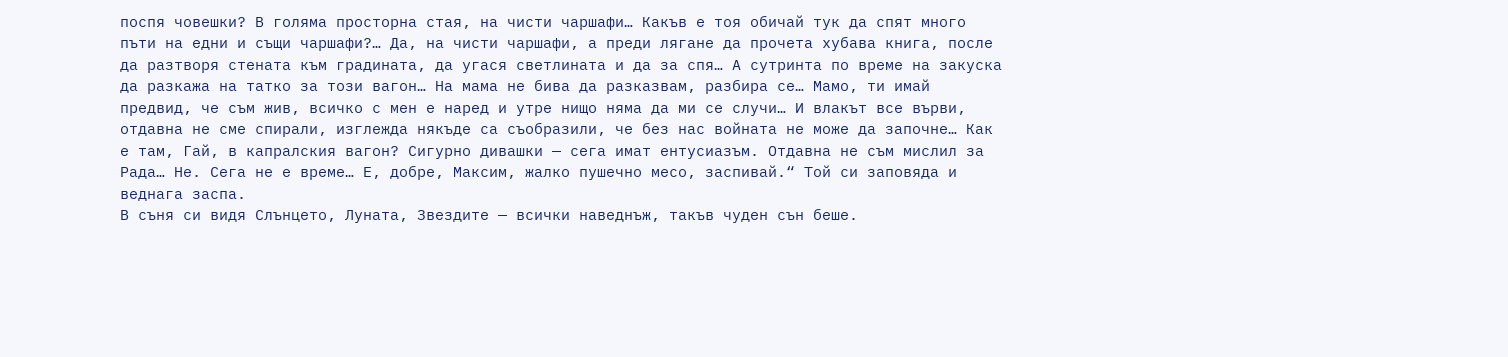поспя човешки? В голяма просторна стая, на чисти чаршафи… Какъв е тоя обичай тук да спят много пъти на едни и същи чаршафи?… Да, на чисти чаршафи, а преди лягане да прочета хубава книга, после да разтворя стената към градината, да угася светлината и да за спя… А сутринта по време на закуска да разкажа на татко за този вагон… На мама не бива да разказвам, разбира се… Мамо, ти имай предвид, че съм жив, всичко с мен е наред и утре нищо няма да ми се случи… И влакът все върви, отдавна не сме спирали, изглежда някъде са съобразили, че без нас войната не може да започне… Как е там, Гай, в капралския вагон? Сигурно дивашки — сега имат ентусиазъм. Отдавна не съм мислил за Рада… Не. Сега не е време… Е, добре, Максим, жалко пушечно месо, заспивай.“ Той си заповяда и веднага заспа.
В съня си видя Слънцето, Луната, Звездите — всички наведнъж, такъв чуден сън беше.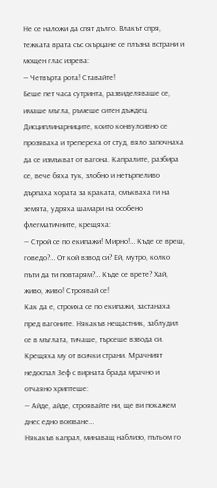Не се наложи да спят дълго. Влакът спря, тежката врата със скърцане се плъзна встрани и мощен глас изрева:
— Четвърта рота! Ставайте!
Беше пет часа сутринта, развиделяваше се, имаше мъгла, ръмеше ситен дъждец. Дисциплинарниците, които конвулсивно се прозяваха и трепереха от студ, вяло започнаха да се измъкват от вагона. Капралите, разбира се, вече бяха тук, злобно и нетърпеливо дърпаха хората за краката, смъкваха ги на земята, удряха шамари на особено флегматичните, крещяха:
— Строй се по екипажи! Мирно!… Къде се вреш, говедо?… От кой взвод си? Ей, мутро, колко пъти да ти повтарям?… Къде се врете? Хай, живо, живо! Строявай се!
Как да е, строиха се по екипажи, застанаха пред вагоните. Някакъв нещастник, заблудил се в мъглата, тичаше, търсеше взвода си. Крещяха му от всички страни. Мрачният недоспал Зеф с вирната брада мрачно и отчаяно хриптеше:
— Айде, айде, строявайте ни, ще ви покажем днес едно воюване…
Някакъв капрал, минаващ наблизо, пътьом го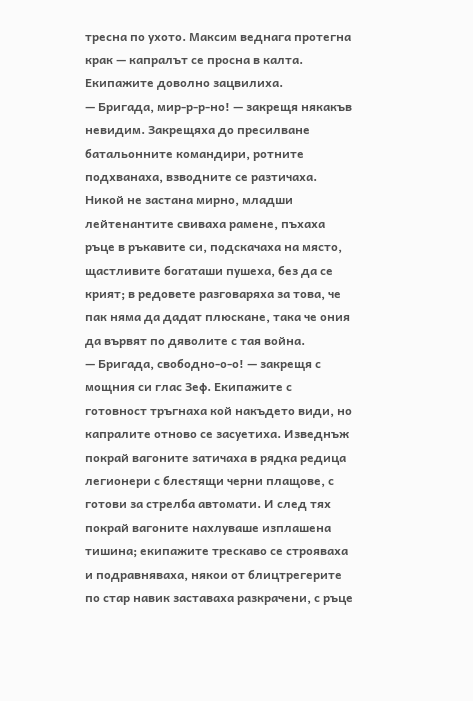тресна по ухото. Максим веднага протегна крак — капралът се просна в калта. Екипажите доволно зацвилиха.
— Бригада, мир-р-р-но! — закрещя някакъв невидим. Закрещяха до пресилване батальонните командири, ротните подхванаха, взводните се разтичаха. Никой не застана мирно, младши лейтенантите свиваха рамене, пъхаха ръце в ръкавите си, подскачаха на място, щастливите богаташи пушеха, без да се крият; в редовете разговаряха за това, че пак няма да дадат плюскане, така че ония да вървят по дяволите с тая война.
— Бригада, свободно-о-о! — закрещя с мощния си глас Зеф. Екипажите с готовност тръгнаха кой накъдето види, но капралите отново се засуетиха. Изведнъж покрай вагоните затичаха в рядка редица легионери с блестящи черни плащове, с готови за стрелба автомати. И след тях покрай вагоните нахлуваше изплашена тишина; екипажите трескаво се строяваха и подравняваха, някои от блицтрегерите по стар навик заставаха разкрачени, с ръце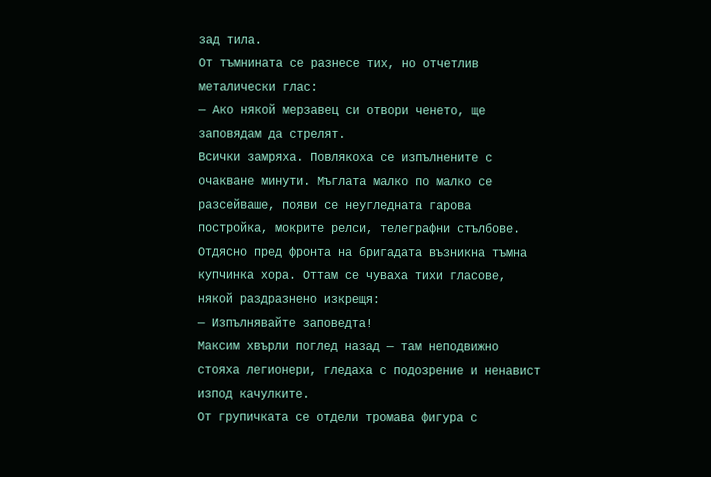зад тила.
От тъмнината се разнесе тих, но отчетлив металически глас:
— Ако някой мерзавец си отвори ченето, ще заповядам да стрелят.
Всички замряха. Повлякоха се изпълнените с очакване минути. Мъглата малко по малко се разсейваше, появи се неугледната гарова постройка, мокрите релси, телеграфни стълбове. Отдясно пред фронта на бригадата възникна тъмна купчинка хора. Оттам се чуваха тихи гласове, някой раздразнено изкрещя:
— Изпълнявайте заповедта!
Максим хвърли поглед назад — там неподвижно стояха легионери, гледаха с подозрение и ненавист изпод качулките.
От групичката се отдели тромава фигура с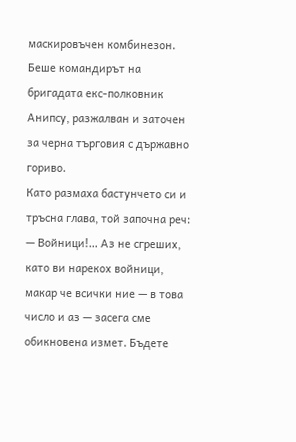маскировъчен комбинезон. Беше командирът на бригадата екс-полковник Анипсу, разжалван и заточен за черна търговия с държавно гориво.
Като размаха бастунчето си и тръсна глава, той започна реч:
— Войници!… Аз не сгреших, като ви нарекох войници, макар че всички ние — в това число и аз — засега сме обикновена измет. Бъдете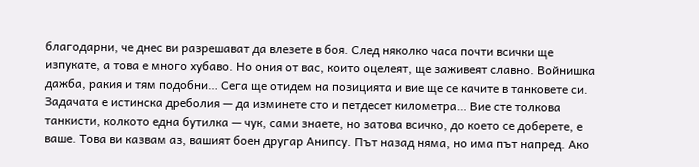благодарни, че днес ви разрешават да влезете в боя. След няколко часа почти всички ще изпукате, а това е много хубаво. Но ония от вас, които оцелеят, ще заживеят славно. Войнишка дажба, ракия и тям подобни… Сега ще отидем на позицията и вие ще се качите в танковете си. Задачата е истинска дреболия — да изминете сто и петдесет километра… Вие сте толкова танкисти, колкото една бутилка — чук, сами знаете, но затова всичко, до което се доберете, е ваше. Това ви казвам аз, вашият боен другар Анипсу. Път назад няма, но има път напред. Ако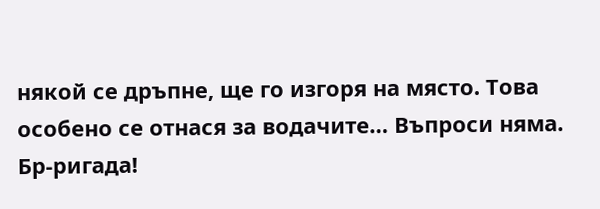някой се дръпне, ще го изгоря на място. Това особено се отнася за водачите… Въпроси няма. Бр-ригада!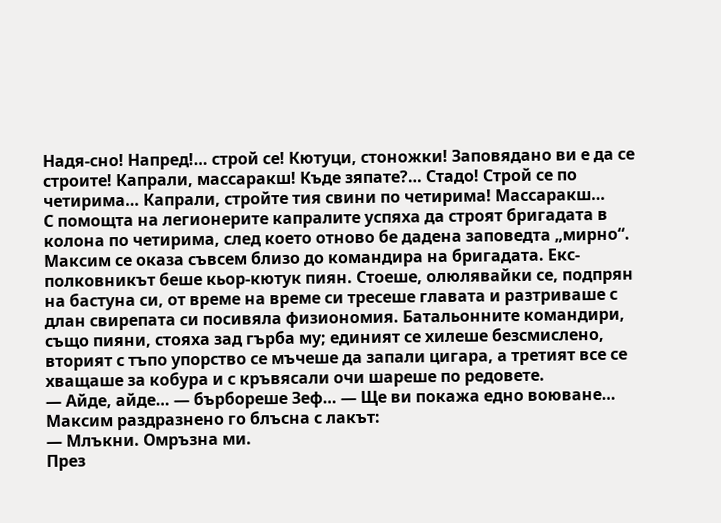Надя-сно! Напред!… строй се! Кютуци, стоножки! Заповядано ви е да се строите! Капрали, массаракш! Къде зяпате?… Стадо! Строй се по четирима… Капрали, стройте тия свини по четирима! Массаракш…
С помощта на легионерите капралите успяха да строят бригадата в колона по четирима, след което отново бе дадена заповедта „мирно“. Максим се оказа съвсем близо до командира на бригадата. Екс- полковникът беше кьор-кютук пиян. Стоеше, олюлявайки се, подпрян на бастуна си, от време на време си тресеше главата и разтриваше с длан свирепата си посивяла физиономия. Батальонните командири, също пияни, стояха зад гърба му; единият се хилеше безсмислено, вторият с тъпо упорство се мъчеше да запали цигара, а третият все се хващаше за кобура и с кръвясали очи шареше по редовете.
— Айде, айде… — бърбореше Зеф… — Ще ви покажа едно воюване…
Максим раздразнено го блъсна с лакът:
— Млъкни. Омръзна ми.
През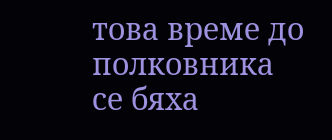това време до полковника се бяха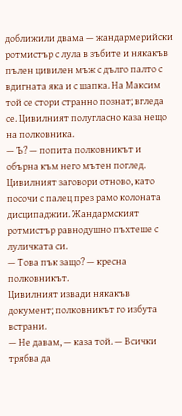доближили двама — жандармерийски ротмистър с лула в зъбите и някакъв пълен цивилен мъж с дълго палто с вдигната яка и с шапка. На Максим той се стори странно познат; вгледа се. Цивилният полугласно каза нещо на полковника.
— Ъ? — попита полковникът и обърна към него мътен поглед.
Цивилният заговори отново, като посочи с палец през рамо колоната дисципаджии. Жандармският ротмистър равнодушно пъхтеше с луличката си.
— Това пък защо? — кресна полковникът.
Цивилният извади някакъв документ; полковникът го избута встрани.
— Не давам, — каза той. — Всички трябва да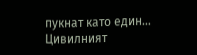пукнат като един…
Цивилният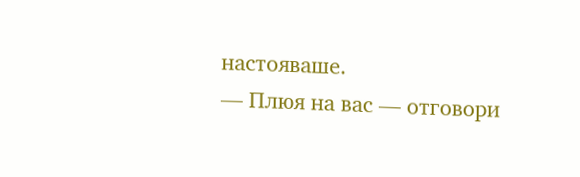настояваше.
— Плюя на вас — отговори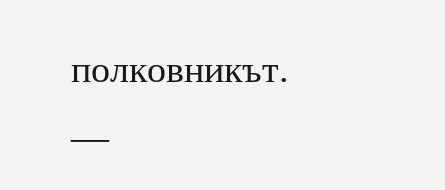полковникът. —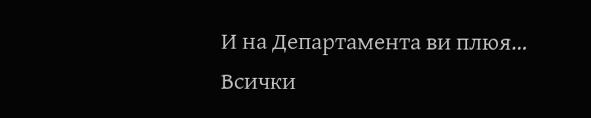И на Департамента ви плюя… Всички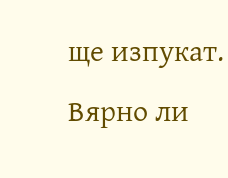ще изпукат. Вярно ли